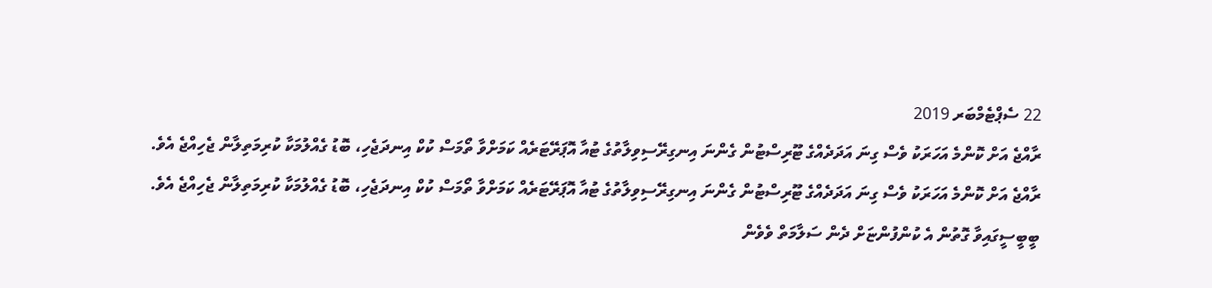22 ސެޕްޓެމްބަރ 2019
ރާއްޖެ އަށް ކޮންމެ އަހަރަކު ވެސް ގިނަ އަދަދެއްގެ ޓޫރިސްޓުން ގެންނަ އިނގިރޭސިވިލާތުގެ ޓުއާ އޮޕަރޭޓަރެއް ކަމަށްވާ ތޯމަސް ކުކް އިނދަޖެހި، ބޮޑު ގެއްލުމަކާ ކުރިމަތިލާން ޖެހިއްޖެ އެވެ.
ރާއްޖެ އަށް ކޮންމެ އަހަރަކު ވެސް ގިނަ އަދަދެއްގެ ޓޫރިސްޓުން ގެންނަ އިނގިރޭސިވިލާތުގެ ޓުއާ އޮޕަރޭޓަރެއް ކަމަށްވާ ތޯމަސް ކުކް އިނދަޖެހި، ބޮޑު ގެއްލުމަކާ ކުރިމަތިލާން ޖެހިއްޖެ އެވެ.
ބީބީސީގައިވާ ގޮތުން އެ ކުންފުންޏަށް ދެން ސަލާމަތް ވެވެން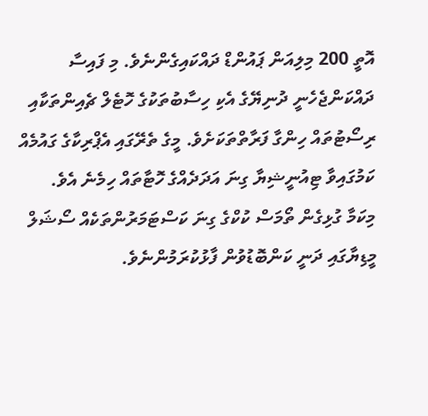އޮތީ 200 މިލިއަން ޕައުންޑް ދައްކައިގެންނެވެ. މި ފައިސާ ދައްކަންޖެހެނީ ދުނިޔޭގެ އެކި ހިސާބުތަކުގެ ހޮޓެލް ޗެއިންތަކާއި ރިސޯޓުތައް ހިންގާ ފަރާތްތަކަށެވެ. މީގެ ތެރޭގައި އެޕްރިކާގެ ގައުމެއް ކަމުގައިވާ ޓިއުނީޝިޔާ ގިނަ އަދަދެއްގެ ހޮޓާތައް ހިމެނެ އެވެ.
މިކަމާ ގުޅިގެން ތޯމަސް ކުކްގެ ގިނަ ކަސްޓަމަރުންތަކެއް ސޯޝަލް މީޑިޔާގައި ދަނީ ކަންބޮޑުވުން ފާޅުކުރަމުންނެވެ.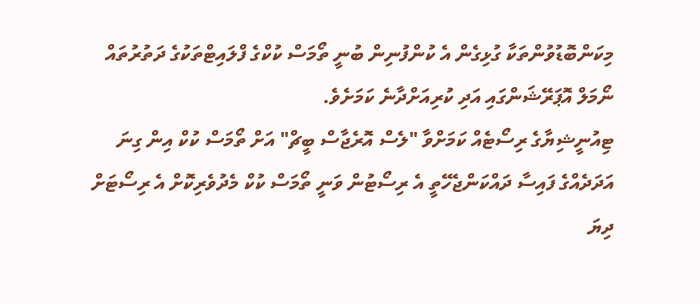މިކަންބޮޑުވުންތަކާ ގުޅިގެން އެ ކުންފުނިން ބުނީ ތޯމަސް ކުކްގެ ފްލައިޓްތަކުގެ ދަތުރުތައް ނޯމަލް އޮޕަރޭޝަންގައި އަދި ކުރިއަށްދާނެ ކަމަށެވެ.
ޓިއުނީޝިޔާގެ ރިސޯޓެއް ކަމަށްވާ "ލެސް އޮރެޖާސް ބީޗް" އަށް ތޯމަސް ކުކް އިން ގިނަ އަދަދެއްގެ ފައިސާ ދައްކަންޖެހޭތީ އެ ރިސޯޓުން ވަނީ ތޯމަސް ކުކް މެދުވެރިކޮށް އެ ރިސޯޓަށް ދިޔަ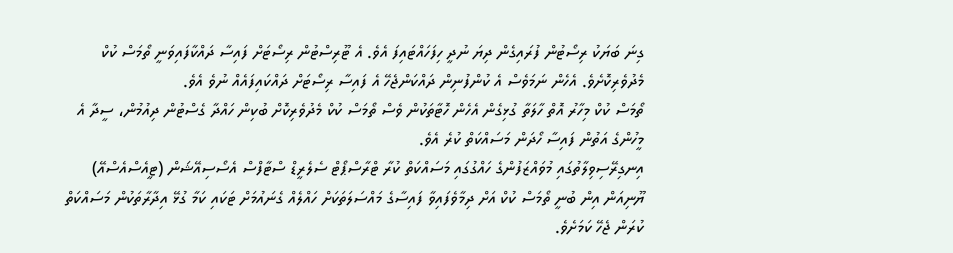ގިނަ ބަޔަކު ރިސޯޓުން ފުރައިގެން ދިޔަ ނުދީ ހިފަހައްޓައިފަ އެވެ. އެ ޓޫރިސްޓުން ރިސޯޓަށް ފައިސާ ދައްކާފައިވަނީ ތޯމަސް ކުކް މެދުވެރިކޮށެވެ. އެހެން ނަމަވެސް އެ ކުންފުނިން ދައްކަންޖެހޭ އެ ފައިސާ ރިސޯޓަށް ދައްކައިފައެއް ނުވެ އެވެ.
ތޯމަސް ކުކް މިހާރު އޮތް ހާލަތާ ގުޅިގެން އެހެން ހޮޓާތަކުން ވެސް ތޯމަސް ކުކް މެދުވެރިކޮށް ބުކިން ހައްދާ ގެސްޓުން ދިއުމުން، ސީދާ އެ މީހުންގެ އަތުން ފައިސާ ހޯދަން މަސައްކަތް ކުރެ އެވެ.
އިނގިރޭސިވިލާތުގައި މުވައްޒަފުންގެ ހައްގުގައި މަސައްކަތް ކުރާ ޓްރާސްޕޯޓް ސެލެރީޑް ސްޓާފްސް އެސޯސިއޭޝަން (ޓީއެސްއެސްއޭ) ޔޫނިއަން އިން ބުނީ ތޯމަސް ކުކް އަށް ދިމާވެފައިވާ ފައިސާގެ މައްސަލަތަކަށް ހައްލެއް ގެނައުމަށް ޓަކައި ކަމާ ގުޅޭ އިދާރާތަކުން މަސައްކަތް ކުރަން ޖެހޭ ކަމަށެވެ.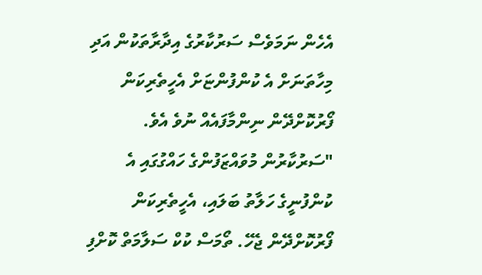އެހެން ނަމަވެސް ސަރުކާރުގެ އިދާރާތަކުން އަދި މިހާތަނަށް އެ ކުންފުންޏަށް އެހީތެރިކަން ފޯރުކޮށްދޭން ނިންމާފައެއް ނުވެ އެވެ.
"ސަރުކާރުން މުވައްޒަފުންގެ ހައްގުގައި އެ ކުންފުނީގެ ހަލާތު ބަލައި، އެހީތެރިކަން ފޯރުކޮށްދޭން ޖެހޭ. ތޯމަސް ކުކް ސަލާމަތް ކޮށްފި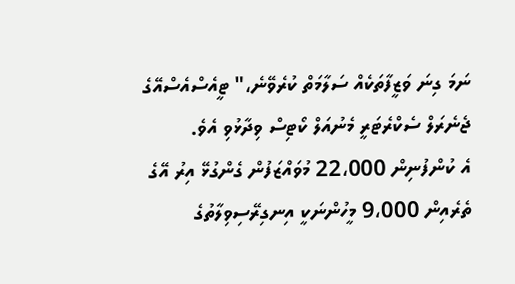ނަމަ ގިނަ ވަޒީފާތަކެއް ސަލާމަތް ކުރެވޭނެ،" ޓީއެސްއެސްއޭގެ ޖެނެރަލް ސެކްރެޓަރީ މެނުއަލް ކޯޓިސް ވިދާޅުވި އެވެ.
އެ ކުންފުނިން 22،000 މުވައްޒަފުން ގެންގުޅޭ އިރު އޭގެ ތެރެއިން 9،000 މީހުންނަކީ އިނގިރޭސިވިލާތުގެ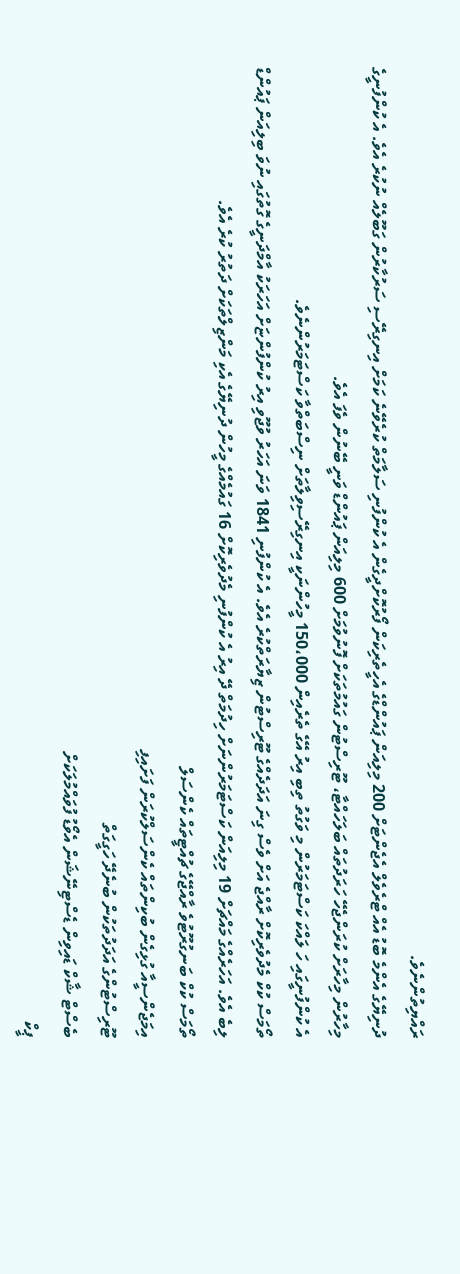ރައްޔިތުންނެވެ.
ދުނިޔޭގެ އެންމެ ބޮޑު އެއް ޓްރެވެލް އެޖެންޓަށް 200 މިލިއަން ޕައުންޑްގެ އެހީތެރިކަން ފޯރުކޮށްދީގެން އެ ކުންފުނި ސަލާމަތް ކުރެވޭނެ ކަމަށް އިނގިރޭސި ސަރުކާރުން ގަބޫލެއް ނުކުރެ އެވެ. އެ ކުންފުނީގެ މިހާރުން މިހާރަށް ކުރަންޖެހޭ ހަރަދުތައް ބަލަހައްޓާ، ޓޫރިސްޓުން ގައުމުތަކަށް ފޮނުވުމަށް 600 މިލިއަން ޕައުންޑް ވަނީ ބޭނުން ވެފަ އެވެ.
އެ ކުންފުނީގައި ހަ ލައްކަ ކަސްޓަމަރުން މި ވަގުތު ތިބި އިރު އޭގެ ތެރެއިން 150،000 މީހުންނަކީ އިނގިރޭސިވިލާތަށް ނިސްބަތްވާ ކަސްޓަމަރުންނެވެ.
ތޯމަސް ކުކް މެދުވެރިކޮށް ރާއްޖެ އަށް ވެސް ގިނަ އަދަދެއްގެ ޓޫރިސްޓުން ޒިޔާރަތްކުރެ އެވެ. އެ ކުންފުނި 1841 ވަނަ އަހަރު ވުޖޫވި އިރު ކުންފުންޏަށް އަހަރަކު އާމްދަނީގެ ގޮތުގައި ނުވަ ބިލިއަން ޕައުންޑް ލިބެ އެވެ. އަހަރެއްގެ މައްޗަށް 19 މިލިއަން ކަސްޓަމަރުންނަށް ހިދުމަތް ދޭ އިރު އެ ކުންފުނި މެދުވެރިކޮށް 16 ގައުމެއްގެ މީހުން ދުނިޔޭގެ އެކި މަންޒިލްތަކަށް ދަތުރު ކުރެ އެވެ.
ތޯމަސް ކުކް ބަނގުރޫޓުވެ ރާއްޖޭގެ ޗުއްޓީތައް ކެންސަލް
އިމަޖެންސީއާ ގުޅިގެން ބުކިންތައް ކެންސަލްކުރަން ފަށައިފި
ޓޫރިސްޓުންގެ އަދަދުތަކުން ބުނެދޭ ހަގީގަތް
ބެސްޓް ޝާކް ޑައިވިން ޑެސްޓިނޭޝަން އެވޯޑު ފުވައްމުލަކަށް
ޕީކް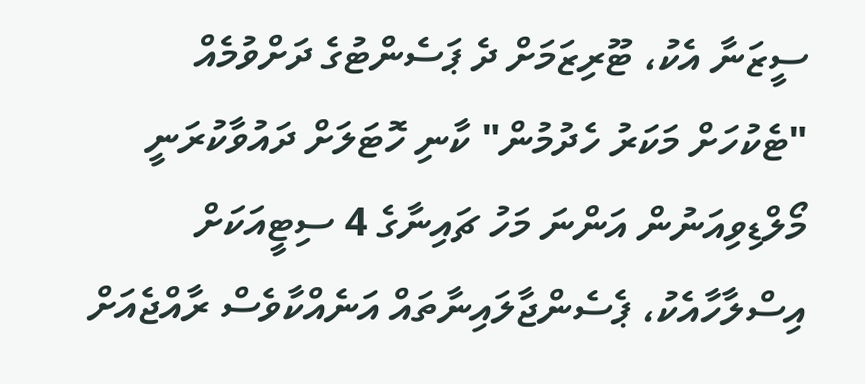ސީޒަނާ އެކު، ޓޫރިޒަމަށް ދެ ޕަސެންޓުގެ ދަށްވުމެއް
"ޓެކުހަށް މަކަރު ހެދުމުން" ކާނި ހޮޓަލަށް ދައުވާކުރަނީ
މޯލްޑިވިއަނުން އަންނަ މަހު ޗައިނާގެ 4 ސިޓީއަކަށް
އިސްލާހާއެކު، ޕެސެންޖާލައިނާތައް އަނެއްކާވެސް ރާއްޖެއަށް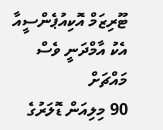ޓޫރިޒަމް އޮކިއުޕެންސީއާ އެކު އާމްދަނީ ވެސް މައްޗަށް
90 މިލިއަން ޑޮލަރުގެ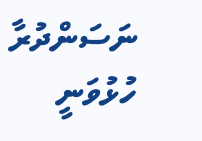ނަސަންދުރާ ހުޅުވަނީ